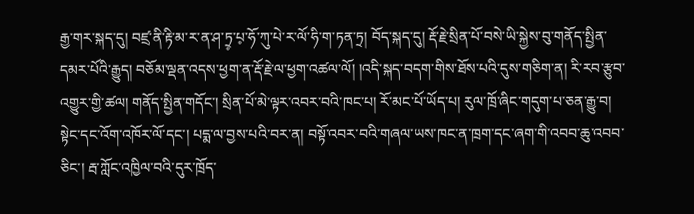རྒྱ་གར་སྐད་དུ། བཛྲ་ནི་རྟི་མ་ར་ན་ཤ་ཏྲ༷་པ༷་ཧོ་ཀུ་པེ་ར་ལོ་ཧི་ག་ཏན་ཏྲ། བོད་སྐད་དུ། རྡོ་རྗེ་སྲིན་པོ་བསེ་ཡི་སྐྱེས་བུ་གནོད་སྤྱིན་དམར་པོའི་རྒྱུད། བཅོམ་ལྡན་འདས་ཕྱག་ན་རྡོ་རྗེ་ལ་ཕྱག་འཚལ་ལོ། །འདི་སྐད་བདག་གིས་ཐོས་པའི་དུས་གཅིག་ན། རི་རབ་རྩུབ་འགྱུར་གྱི་ཚལ། གནོད་སྤྱིན་གདོང་། སྲིན་པོ་མེ་ལྟར་འབར་བའི་ཁང་པ། རོ་མང་པོ་ཡོད་པ། རུལ་ཁྲོ་ཞིང་གདུག་པ་ཅན་རྒྱུ་བ། སྟེང་དང་འོག་འཁོར་ལོ་དང་། པདྨ་ལ་བྱས་པའི་བར་ན། བསྟོ་འབར་བའི་གཞལ་ཡས་ཁང་ན་ཁྲག་དང་ཞག་གི་འབབ་ཆུ་འབབ་ཅིང་། རྦ་ཀློང་འཁྱིལ་བའི་དུར་ཁྲོད་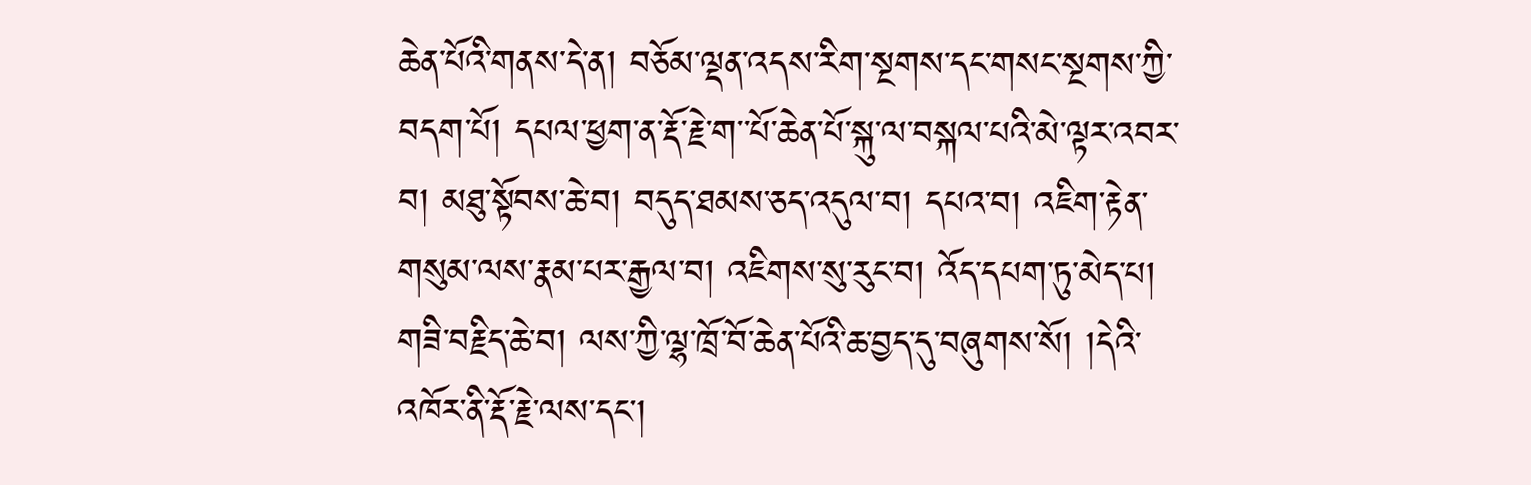ཆེན་པོའི་གནས་དེ་ན། བཅོམ་ལྡན་འདས་རིག་སྔགས་དང་གསང་སྔགས་ཀྱི་བདག་པོ། དཔལ་ཕྱག་ན་རྡོ་རྗེ་ག་་པོ་ཆེན་པོ་སྐུ་ལ་བསྐལ་པའི་མེ་ལྟར་འབར་བ། མཐུ་སྟོབས་ཆེ་བ། བདུད་ཐམས་ཅད་འདུལ་བ། དཔའ་བ། འཇིག་རྟེན་གསུམ་ལས་རྣམ་པར་རྒྱལ་བ། འཇིགས་སུ་རུང་བ། འོད་དཔག་ཏུ་མེད་པ། གཟི་བརྗིད་ཆེ་བ། ལས་ཀྱི་ལྷ་ཁྲོ་བོ་ཆེན་པོའི་ཆ་བྱད་དུ་བཞུགས་སོ། །དེའི་འཁོར་ནི་རྡོ་རྗེ་ལས་དང་།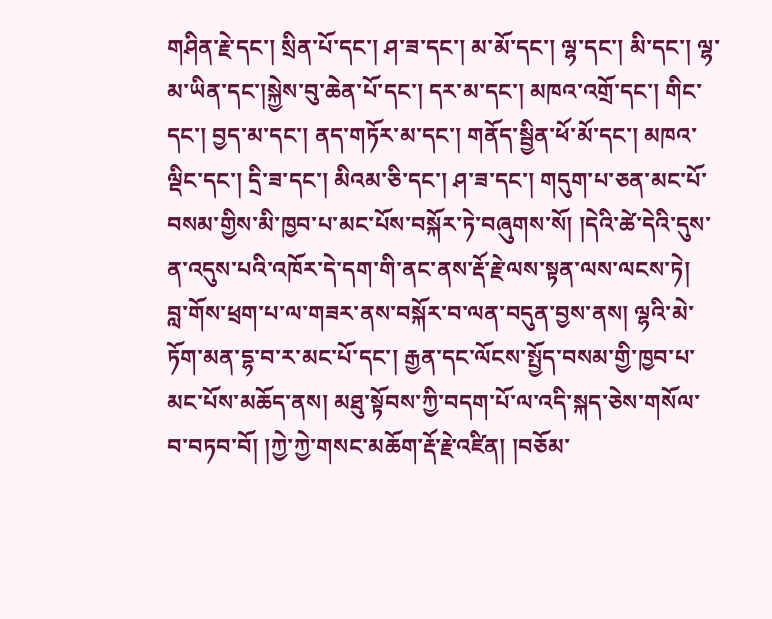གཤིན་རྗེ་དང་། སྲིན་པོ་དང་། ཤ་ཟ་དང་། མ་མོ་དང་། ལྷ་དང་། མི་དང་། ལྷ་མ་ཡིན་དང་།སྐྱེས་བུ་ཆེན་པོ་དང་། དར་མ་དང་། མཁའ་འགྲོ་དང་། གིང་དང་། བྱད་མ་དང་། ནད་གཏོར་མ་དང་། གནོད་སྦྱིན་ཕོ་མོ་དང་། མཁའ་ལྡིང་དང་། དྲི་ཟ་དང་། མིའམ་ཅི་དང་། ཤ་ཟ་དང་། གདུག་པ་ཅན་མང་པོ་བསམ་གྱིས་མི་ཁྱབ་པ་མང་པོས་བསྐོར་ཏེ་བཞུགས་སོ། །དེའི་ཚེ་དེའི་དུས་ན་འདུས་པའི་འཁོར་དེ་དག་གི་ནང་ནས་རྡོ་རྗེ་ལས་སྟན་ལས་ལངས་ཏེ། བླ་གོས་ཕྲག་པ་ལ་གཟར་ནས་བསྐོར་བ་ལན་བདུན་བྱས་ནས། ལྷའི་མེ་ཏོག་མན་དྷ་བ་ར་མང་པོ་དང་། རྒྱན་དང་ལོངས་སྤྱོད་བསམ་གྱི་ཁྱབ་པ་མང་པོས་མཆོད་ནས། མཐུ་སྟོབས་ཀྱི་བདག་པོ་ལ་འདི་སྐད་ཅེས་གསོལ་བ་བཏབ་བོ། །ཀྱེ་ཀྱེ་གསང་མཆོག་རྡོ་རྗེ་འཛིན། །བཅོམ་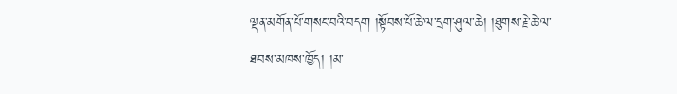ལྡན་མགོན་པོ་གསང་བའི་བདག །སྟོབས་པོ་ཆེ་ལ་དྲག་ཤུལ་ཆེ། །ཐུགས་རྗེ་ཆེ་ལ་ཐབས་མཁས་ཁྱོད། །མ་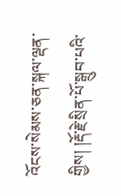འོངས་སེམས་ཅན་སྐལ་ལྡན་གྱིས། །རྡོ་རྗེ་སྲིན་པོ་སྒྲུབ་པའི་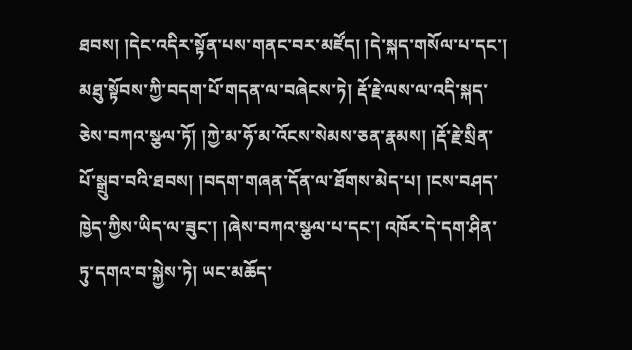ཐབས། །དེང་འདིར་སྟོན་པས་གནང་བར་མཛོད། །དེ་སྐད་གསོལ་པ་དང་། མཐུ་སྟོབས་ཀྱི་བདག་པོ་གདན་ལ་བཞེངས་ཏེ། རྡོ་རྗེ་ལས་ལ་འདི་སྐད་ཅེས་བཀའ་སྩལ་ཏོ། །ཀྱེ་མ་ཧོ་མ་འོངས་སེམས་ཅན་རྣམས། །རྡོ་རྗེ་སྲིན་པོ་སྒྲུབ་བའི་ཐབས། །བདག་གཞན་དོན་ལ་ཐོགས་མེད་པ། །ངས་བཤད་ཁྱེད་ཀྱིས་ཡིད་ལ་ཟུང་། །ཞེས་བཀའ་སྩལ་པ་དང་། འཁོར་དེ་དག་ཤིན་ཏུ་དགའ་བ་སྐྱེས་ཏེ། ཡང་མཆོད་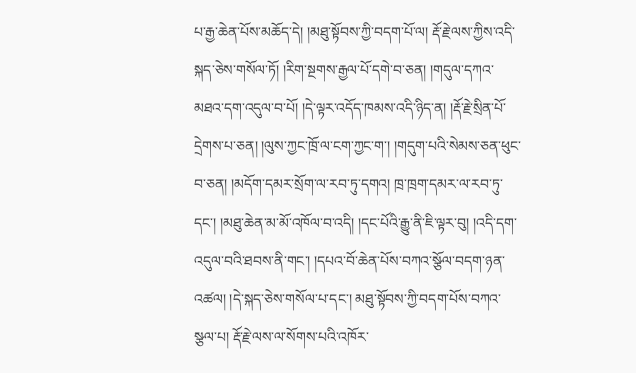པ་རྒྱ་ཆེན་པོས་མཆོད་དེ། །མཐུ་སྟོབས་ཀྱི་བདག་པོ་ལ། རྡོ་རྗེ་ལས་ཀྱིས་འདི་སྐད་ཅེས་གསོལ་ཏོ། །རིག་སྔགས་རྒྱལ་པོ་དགེ་བ་ཅན། །གདུལ་དཀའ་མཐའ་དག་འདུལ་བ་པོ། །དེ་ལྟར་འདོད་ཁམས་འདི་ཉིད་ན། །རྡོ་རྗེ་སྲིན་པོ་དྲེགས་པ་ཅན། །ལུས་ཀྱང་ཁྲོ་ལ་ངག་ཀྱང་ག་། །གདུག་པའི་སེམས་ཅན་ཕུང་བ་ཅན། །མདོག་དམར་སྲོག་ལ་རབ་ཏུ་དགའ། ཁྲ་ཁྲག་དམར་ལ་རབ་ཏུ་དང་། །མཐུ་ཆེན་མ་མོ་འཁོལ་བ་འདི། །དང་པོའི་རྒྱུ་ནི་ཇི་ལྟར་བུ། །འདི་དག་འདུལ་བའི་ཐབས་ནི་གང་། །དཔའ་བོ་ཆེན་པོས་བཀའ་སྩོལ་བདག་ཉན་འཚལ། །དེ་སྐད་ཅེས་གསོལ་པ་དང་། མཐུ་སྟོབས་ཀྱི་བདག་པོས་བཀའ་སྩལ་པ། རྡོ་རྗེ་ལས་ལ་སོགས་པའི་འཁོར་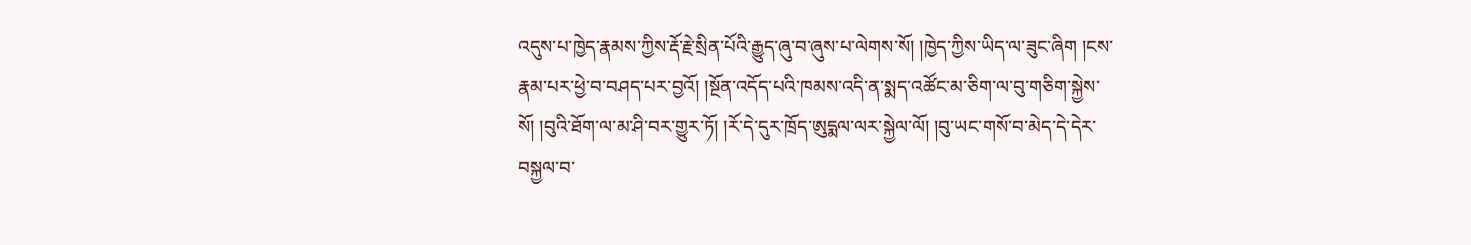འདུས་པ་ཁྱེད་རྣམས་ཀྱིས་རྡོ་རྗེ་སྲིན་པོའི་རྒྱུད་ཞུ་བ་ཞུས་པ་ལེགས་སོ། །ཁྱེད་ཀྱིས་ཡིད་ལ་ཟུང་ཞིག །ངས་རྣམ་པར་ཕྱེ་བ་བཤད་པར་བྱའོ། །སྔོན་འདོད་པའི་ཁམས་འདི་ན་སྨད་འཚོང་མ་ཅིག་ལ་བུ་གཅིག་སྐྱེས་སོ། །བུའི་ཐོག་ལ་མ་ཤི་བར་གྱུར་ཏོ། །རོ་དེ་དུར་ཁྲོད་ཨུདྨལ་ལར་སྐྱེལ་ལོ། །བུ་ཡང་གསོ་བ་མེད་དེ་དེར་བསྐྱལ་བ་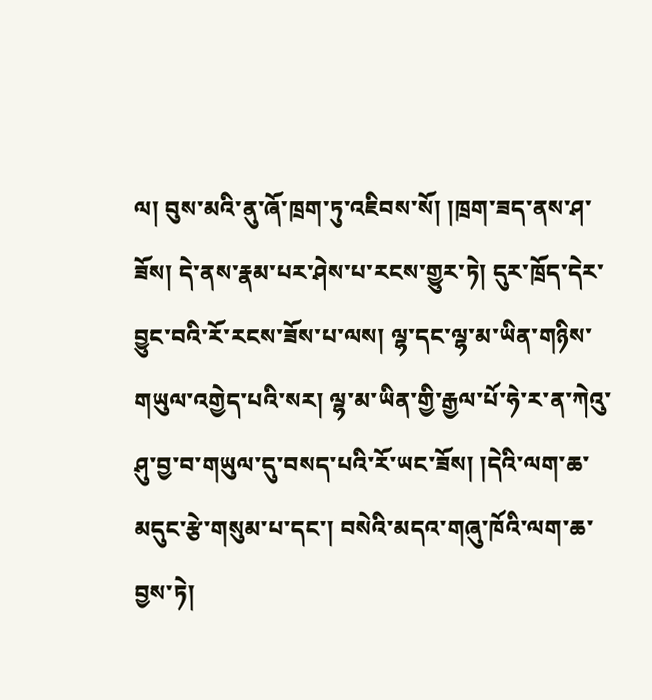ལ། བུས་མའི་ནུ་ཞོ་ཁྲག་ཏུ་འཇིབས་སོ། །ཁྲག་ཟད་ནས་ཤ་ཟོས། དེ་ནས་རྣམ་པར་ཤེས་པ་རངས་གྱུར་ཏེ། དུར་ཁྲོད་དེར་བྱུང་བའི་རོ་རངས་ཟོས་པ་ལས། ལྷ་དང་ལྷ་མ་ཡིན་གཉིས་གཡུལ་འགྱེད་པའི་སར། ལྷ་མ་ཡིན་གྱི་རྒྱལ་པོ་ཧེ་ར་ན་ཀེའུ་ཤུ་བྱ་བ་གཡུལ་དུ་བསད་པའི་རོ་ཡང་ཟོས། །དེའི་ལག་ཆ་མདུང་རྩེ་གསུམ་པ་དང་། བསེའི་མདའ་གཞུ་ཁོའི་ལག་ཆ་བྱས་ཏེ།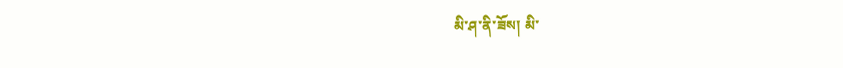མི་ཤ་ནི་ཟོས། མི་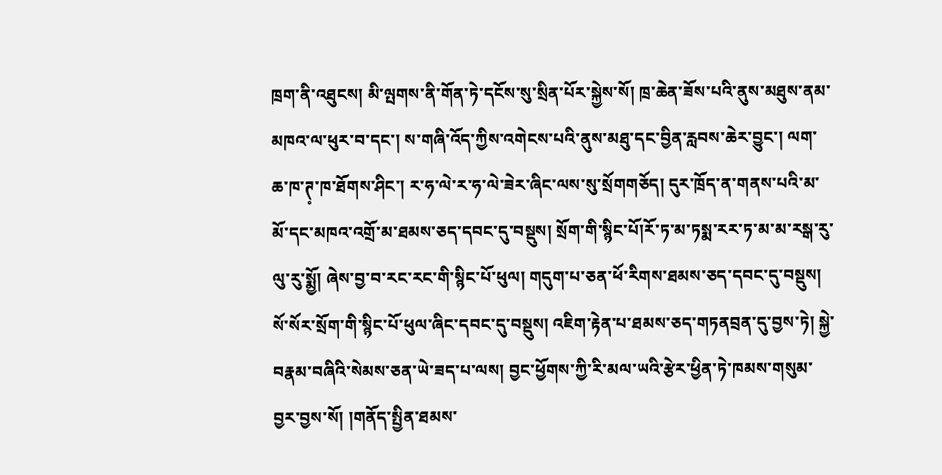ཁྲག་ནི་འཐུངས། མི་ལྤགས་ནི་གོན་ཏེ་དངོས་སུ་སྲིན་པོར་སྐྱེས་སོ། ཁྲ་ཆེན་ཟོས་པའི་ནུས་མཐུས་ནམ་མཁའ་ལ་ཕུར་བ་དང་། ས་གཞི་འོད་ཀྱིས་འགེངས་པའི་ནུས་མཐུ་དང་བྱིན་རླབས་ཆེར་བྱུང་། ལག་ཆ་ཁ་ཊ༷་ཁ་ཐོགས་ཤིང་། ར་ཧ་ལེ་ར་ཧ་ལེ་ཟེར་ཞིང་ལས་སུ་སྲོགགཅོད། དུར་ཁྲོད་ན་གནས་པའི་མ་མོ་དང་མཁའ་འགྲོ་མ་ཐམས་ཅད་དབང་དུ་བསྡུས། སྲོག་གི་སྙིང་པོ།རོ་ཏ་མ་ཏསྨ་རར་ཏ་མ་མ་རསྒ་རུ་ལུ་རུ་སྨྱོ། ཞེས་བྱ་བ་རང་རང་གི་སྙིང་པོ་ཕུལ། གདུག་པ་ཅན་ཕོ་རིགས་ཐམས་ཅད་དབང་དུ་བསྡུས། སོ་སོར་སྲོག་གི་སྙིང་པོ་ཕུལ་ཞིང་དབང་དུ་བསྡུས། འཇིག་རྟེན་པ་ཐམས་ཅད་གཏནབྲན་དུ་བྱས་ཏེ། སྐྱེ་བརྣམ་བཞིའི་སེམས་ཅན་ཡེ་ཟད་པ་ལས། བྱང་ཕྱོགས་ཀྱི་རི་མལ་ཡའི་རྩེར་ཕྱིན་ཏེ་ཁམས་གསུམ་བྱར་བྱས་སོ། །གནོད་སྤྱིན་ཐམས་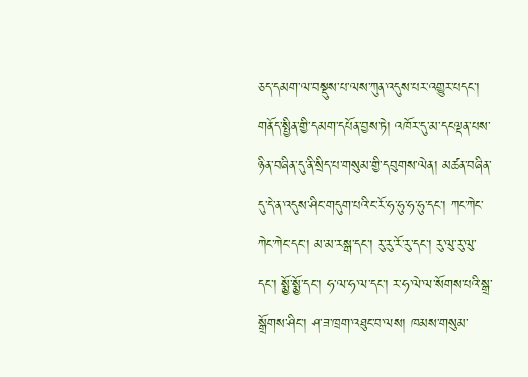ཅད་དམག་ལ་བསྡུས་པ་ལས་ཀུན་འདུས་པར་འགྱུར་པདང་། གནོད་སྤྱིན་གྱི་དམག་དཔོན་བྱས་ཏེ། འཁོར་དུ་མ་དངལྡན་པས་ཉིན་བཞིན་དུ་ནི་སྲིད་པ་གསུམ་གྱི་དབུགས་ལེན། མཚན་བཞིན་དུ་དེ་ན་འདུས་ཤིང་གདུག་པའི་ང་རོ་ཧ་ཧུ་ཧ་ཧུ་དང་། ཀང་ཀེང་ཀེང་ཀེང་དང་། མ་མ་རསྒ་དང་། རུ་རུ་རོ་རུ་དང་། རུ་ལུ་རུ་ལུ་དང་། སྨྱོ་སྨྱོ་དང་། ཧ་ལ་ཧ་ལ་དང་། ར་ཧ་ལེ་ལ་སོགས་པའི་སྒྲ་སྒྲོགས་ཤིང་། ཤ་ཟ་ཁྲག་འཐུང་བ་ལས། ཁམས་གསུམ་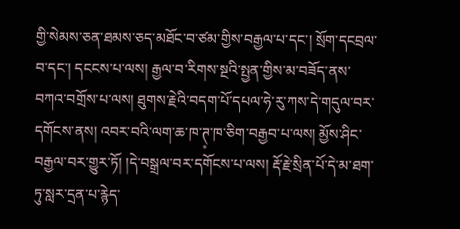གྱི་སེམས་ཅན་ཐམས་ཅད་མཐོང་བ་ཙམ་གྱིས་བརྒྱལ་པ་དང་། སྲོག་དངབྲལ་བ་དང་། དངངས་པ་ལས། རྒྱལ་བ་རིགས་སྔའི་སྤྱན་གྱིས་མ་བཟོད་ནས་བཀའ་བགྲོས་པ་ལས། ཐུགས་རྗེའི་བདག་པོ་དཔལ་ཧེ་རུ་ཀས་དེ་གདུལ་བར་དགོངས་ནས། འབར་བའི་ལག་ཆ་ཁ་ཊ༷་ཁ་ཅིག་བརྒྱབ་པ་ལས། མྱོས་ཤིང་བརྒྱལ་བར་གྱུར་ཏོ། །དེ་བསྒྲལ་བར་དགོངས་པ་ལས། རྡོ་རྗེ་སྲིན་པོ་དེ་མ་ཐག་ཏུ་སླར་དྲན་པ་རྙེད་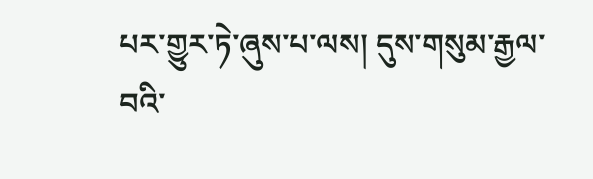པར་གྱུར་ཏེ་ཞུས་པ་ལས། དུས་གསུམ་རྒྱལ་བའི་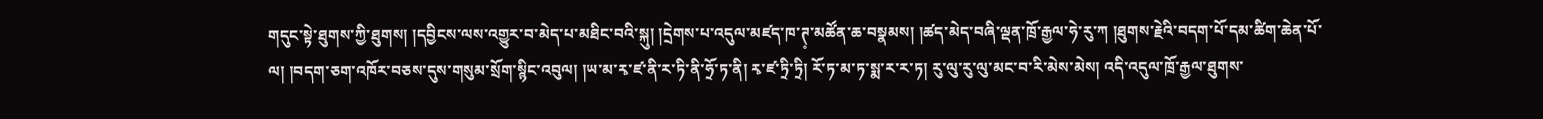གདུང་སྟེ་ཐུགས་ཀྱི་ཐུགས། །དབྱིངས་ལས་འགྱུར་བ་མེད་པ་མཐིང་བའི་སྐུ། །དྲེགས་པ་འདུལ་མཛད་ཁ་ཊ༷་མཚོན་ཆ་བསྣམས། །ཚད་མེད་བཞི་ལྡན་ཁྲོ་རྒྱལ་ཧེ་རུ་ཀ །ཐུགས་རྗེའི་བདག་པོ་དམ་ཚིག་ཆེན་པོ་ལ། །བདག་ཅག་འཁོར་བཅས་དུས་གསུམ་སྲོག་སྙིང་འབུལ། །ཡ་མ་རྭ་ཛ་ནི་ར་ཏི་ནི་ཧྲོ་ཏ་ནི། རྭ་ཛ་ཏྲི་ཏྲི། རོ་ཏ་མ་ཏ་སྨ་ར་ར་ཏ། རུ་ལུ་རུ་ལུ་མང་བ་རི་མེས་མེས། འདི་འདུལ་ཁྲོ་རྒྱལ་ཐུགས་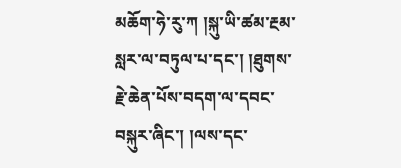མཆོག་ཧེ་རུ་ཀ །སྐུ་ཡི་ཚམ་རྔམ་སླར་ལ་བཏུལ་པ་དང་། །ཐུགས་རྗེ་ཆེན་པོས་བདག་ལ་དབང་བསྐུར་ཞིང་། །ལས་དང་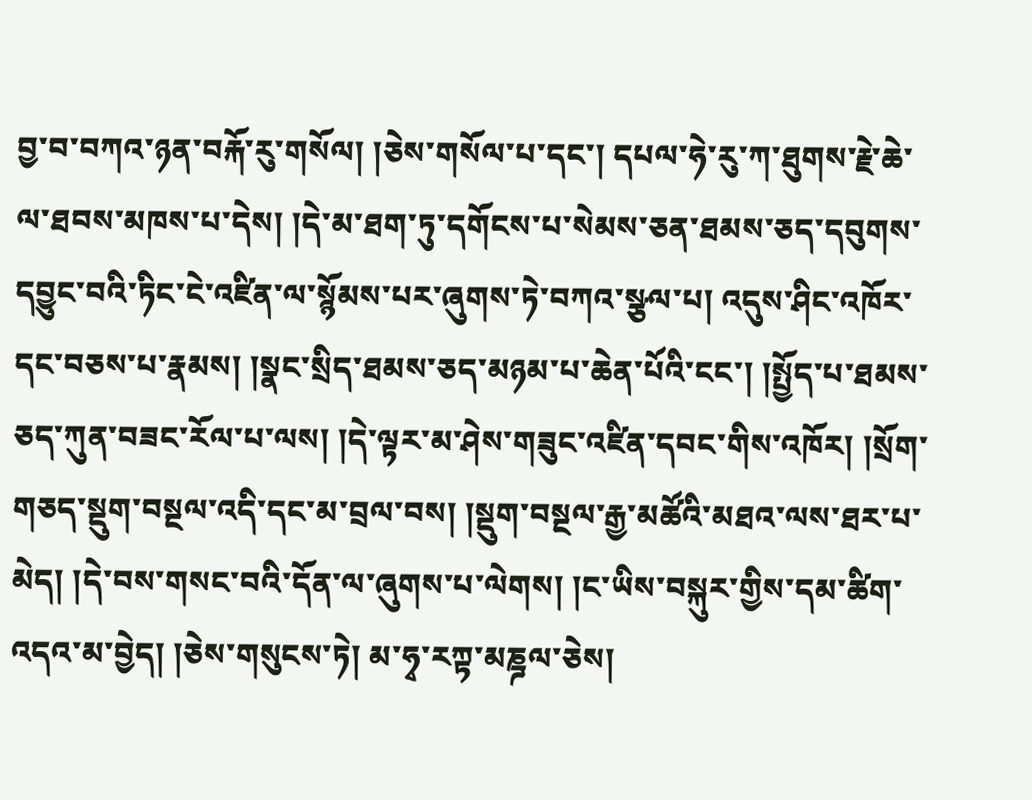བྱ་བ་བཀའ་ཉན་བརྐོ་རུ་གསོལ། །ཅེས་གསོལ་པ་དང་། དཔལ་ཧེ་རུ་ཀ་ཐུགས་རྗེ་ཆེ་ལ་ཐབས་མཁས་པ་དེས། །དེ་མ་ཐག་ཏུ་དགོངས་པ་སེམས་ཅན་ཐམས་ཅད་དབུགས་དབྱུང་བའི་ཏིང་ངེ་འཛིན་ལ་སྙོམས་པར་ཞུགས་ཏེ་བཀའ་སྩལ་པ། འདུས་ཤིང་འཁོར་དང་བཅས་པ་རྣམས། །སྣང་སྲིད་ཐམས་ཅད་མཉམ་པ་ཆེན་པོའི་ངང་། །སྤྱོད་པ་ཐམས་ཅད་ཀུན་བཟང་རོལ་པ་ལས། །དེ་ལྟར་མ་ཤེས་གཟུང་འཛིན་དབང་གིས་འཁོར། །སྲོག་གཅད་སྡུག་བསྔལ་འདི་དང་མ་བྲལ་བས། །སྡུག་བསྔལ་རྒྱ་མཚོའི་མཐའ་ལས་ཐར་པ་མེད། །དེ་བས་གསང་བའི་དོན་ལ་ཞུགས་པ་ལེགས། །ང་ཡིས་བསྐུར་གྱིས་དམ་ཚིག་འདའ་མ་བྱེད། །ཅེས་གསུངས་ཏེ། མ་ཧྭ་རཀྟ་མཎྜལ་ཅེས།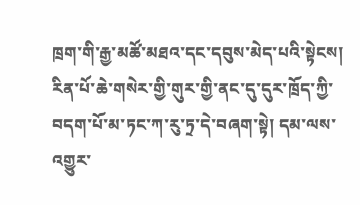ཁྲག་གི་རྒྱ་མཚོ་མཐའ་དང་དབུས་མེད་པའི་སྟེངས། རིན་པོ་ཆེ་གསེར་གྱི་གུར་གྱི་ནང་དུ་དུར་ཁྲོད་ཀྱི་བདག་པོ་མ་ཏང་ཀ་རུ་ཏྲ་དེ་བཞག་སྟེ། དམ་ལས་འགྱུར་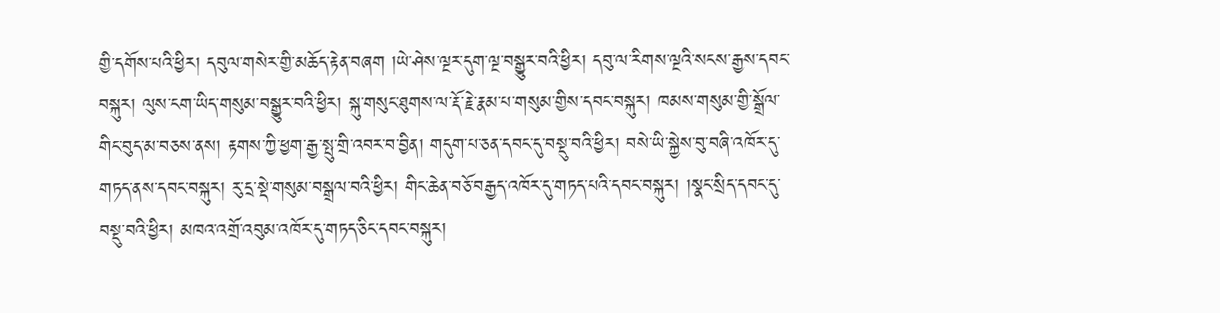གྱི་དགོས་པའི་ཕྱིར། དབུལ་གསེར་གྱི་མཆོད་རྟེན་བཞག །ཡེ་ཤེས་ལྔར་དུག་ལྔ་བསྒྱུར་བའི་ཕྱིར། དབུ་ལ་རིགས་ལྔའི་སངས་རྒྱས་དབང་བསྐུར། ལུས་ངག་ཡིད་གསུམ་བསྒྱུར་བའི་ཕྱིར། སྐུ་གསུང་ཐུགས་ལ་རྡོ་རྗེ་རྣམ་པ་གསུམ་གྱིས་དབང་བསྐུར། ཁམས་གསུམ་གྱི་སྒྲོལ་གིང་བུད་མ་བཅས་ནས། རྟགས་ཀྱི་ཕྱག་རྒྱ་སྤུ་གྲི་འབར་བ་བྱིན། གདུག་པ་ཅན་དབང་དུ་བསྡུ་བའི་ཕྱིར། བསེ་ཡི་སྐྱེས་བུ་བཞི་འཁོར་དུ་གཏད་ནས་དབང་བསྐུར། རུ་དྲ་སྡེ་གསུམ་བསྒྲལ་བའི་ཕྱིར། གིང་ཆེན་བཅོ་བརྒྱད་འཁོར་དུ་གཏད་པའི་དབང་བསྐུར། །སྣང་སྲིད་དབང་དུ་བསྡུ་བའི་ཕྱིར། མཁའ་འགྲོ་འབུམ་འཁོར་དུ་གཏད་ཅིང་དབང་བསྐུར།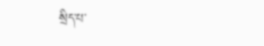སྲིད་པ་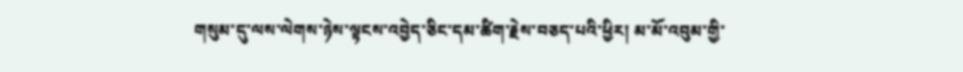གསུམ་དུ་ལས་ལེགས་ཉེས་ལྟངས་འབྱེད་ཅིང་དམ་ཚིག་རྗེས་བཅད་པའི་ཕྱིར། མ་མོ་འབུམ་གྱི་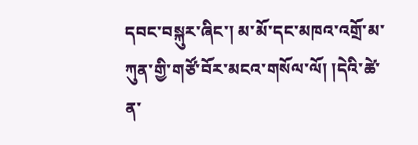དབང་བསྐུར་ཞིང་། མ་མོ་དང་མཁའ་འགྲོ་མ་ཀུན་གྱི་གཙོ་བོར་མངའ་གསོལ་ལོ། །དེའི་ཚེ་ན་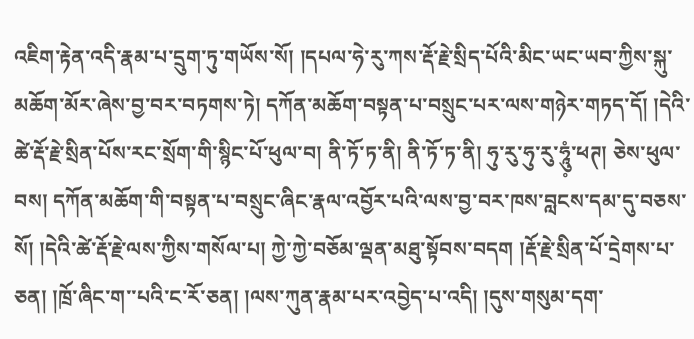འཇིག་རྟེན་འདི་རྣམ་པ་དྲུག་ཏུ་གཡོས་སོ། །དཔལ་ཧེ་རུ་ཀས་རྡོ་རྗེ་སྲིད་པོའི་མིང་ཡང་ཡབ་ཀྱིས་སྐུ་མཆོག་མོར་ཞེས་བྱ་བར་བཏགས་ཏེ། དཀོན་མཆོག་བསྟན་པ་བསྲུང་པར་ལས་གཉེར་གཏད་དོ། །དེའི་ཚེ་རྡོ་རྗེ་སྲིན་པོས་རང་སྲོག་གི་སྙིང་པོ་ཕུལ་བ། ནི་ཏོ་ཏ་ནི། ནི་ཏོ་ཏ་ནི། ཧུ་རུ་ཧུ་རུ་ཧཱུཾ༷་ཕཊ། ཅེས་ཕུལ་བས། དཀོན་མཆོག་གི་བསྟན་པ་བསྲུང་ཞིང་རྣལ་འབྱོར་པའི་ལས་བྱ་བར་ཁས་བླངས་དམ་དུ་བཅས་སོ། །དེའི་ཚེ་རྡོ་རྗེ་ལས་ཀྱིས་གསོལ་པ། ཀྱེ་ཀྱེ་བཅོམ་ལྡན་མཐུ་སྟོབས་བདག །རྡོ་རྗེ་སྲིན་པོ་དྲེགས་པ་ཅན། །ཁྲོ་ཞིང་ག་་པའི་ང་རོ་ཅན། །ལས་ཀུན་རྣམ་པར་འབྱེད་པ་འདི། །དུས་གསུམ་དག་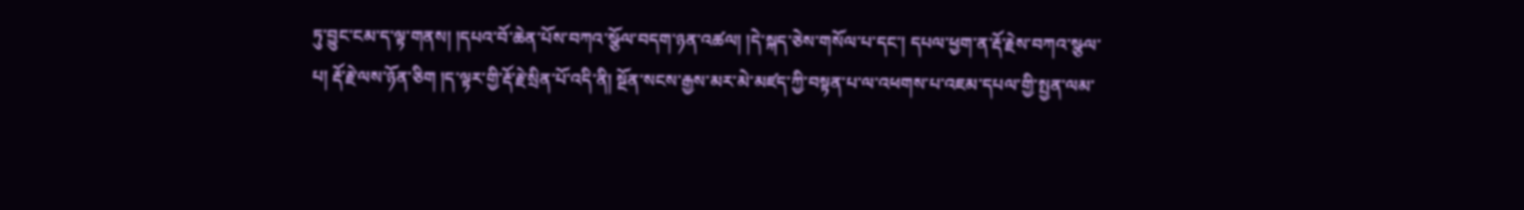ཏུ་བྱུང་ངམ་ད་ལྟ་གནས། །དཔའ་བོ་ཆེན་པོས་བཀའ་སྩོལ་བདག་ཉན་འཚལ། །དེ་སྐད་ཅེས་གསོལ་པ་དང་། དཔལ་ཕྱག་ན་རྡོ་རྗེས་བཀའ་སྩལ་པ། རྡོ་རྗེ་ལས་ཉོན་ཅིག །ད་ལྟར་གྱི་རྡོ་རྗེ་སྲིན་པོ་འདི་ནི། སྔོན་སངས་རྒྱས་མར་མེ་མཛད་ཀྱི་བསྟན་པ་ལ་འཕགས་པ་འཇམ་དཔལ་གྱི་སྤྱན་ལམ་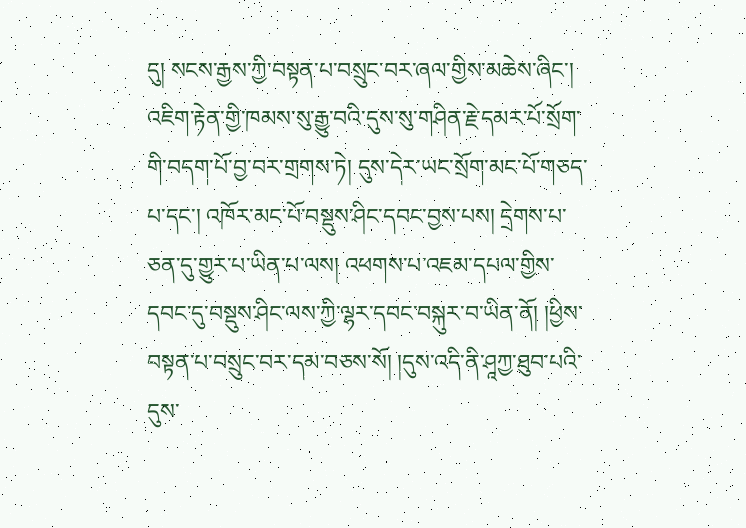དུ། སངས་རྒྱས་ཀྱི་བསྟན་པ་བསྲུང་བར་ཞལ་གྱིས་མཆེས་ཞིང་། འཇིག་རྟེན་གྱི་ཁམས་སུ་རྒྱུ་བའི་དུས་སུ་གཤིན་རྗེ་དམར་པོ་སྲོག་གི་བདག་པོ་བྱ་བར་གྲགས་ཏེ། དུས་དེར་ཡང་སྲོག་མང་པོ་གཅད་པ་དང་། འཁོར་མང་པོ་བསྡུས་ཤིང་དབང་བྱས་པས། དྲེགས་པ་ཅན་དུ་གྱུར་པ་ཡིན་པ་ལས། འཕགས་པ་འཇམ་དཔལ་གྱིས་དབང་དུ་བསྡུས་ཤིང་ལས་ཀྱི་ལྷར་དབང་བསྐུར་བ་ཡིན་ནོ། །ཕྱིས་བསྟན་པ་བསྲུང་བར་དམ་བཅས་སོ། །དུས་འདི་ནི་ཤཱཀྱ་ཐུབ་པའི་དུས་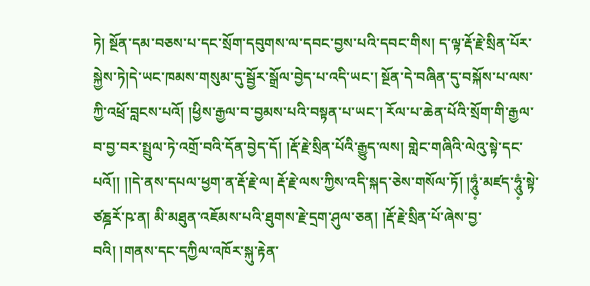ཏེ། སྔོན་དམ་བཅས་པ་དང་སྲོག་དབུགས་ལ་དབང་བྱས་པའི་དབང་གིས། ད་ལྟ་རྡོ་རྗེ་སྲིན་པོར་སྐྱེས་ཏེ།དེ་ཡང་ཁམས་གསུམ་དུ་སྦྱོར་སྒྲོལ་བྱེད་པ་འདི་ཡང་། སྔོན་དེ་བཞིན་དུ་བསྐོས་པ་ལས་ཀྱི་འཕྲོ་བླངས་པའོ། །ཕྱིས་རྒྱལ་བ་བྱམས་པའི་བསྟན་པ་ཡང་། རོལ་པ་ཆེན་པོའི་སྲོག་གི་རྒྱལ་བ་བྱ་བར་སྤྲུལ་ཏེ་འགྲོ་བའི་དོན་བྱེད་དོ། །རྡོ་རྗེ་སྲིན་པོའི་རྒྱུད་ལས། གླེང་གཞིའི་ལེའུ་སྟེ་དང་པའོ།། །།དེ་ནས་དཔལ་ཕྱག་ན་རྡོ་རྗེ་ལ། རྡོ་རྗེ་ལས་ཀྱིས་འདི་སྐད་ཅེས་གསོལ་ཏོ། །ཧཱུཾ༷་མཛད་ཧཱུཾ༷་སྟེ་ཙཎྜརོ་ཥ་ན། མི་མཐུན་འཇོམས་པའི་ཐུགས་རྗེ་དྲག་ཤུལ་ཅན། །རྡོ་རྗེ་སྲིན་པོ་ཞེས་བྱ་བའི། །གནས་དང་དཀྱིལ་འཁོར་སྐུ་རྟེན་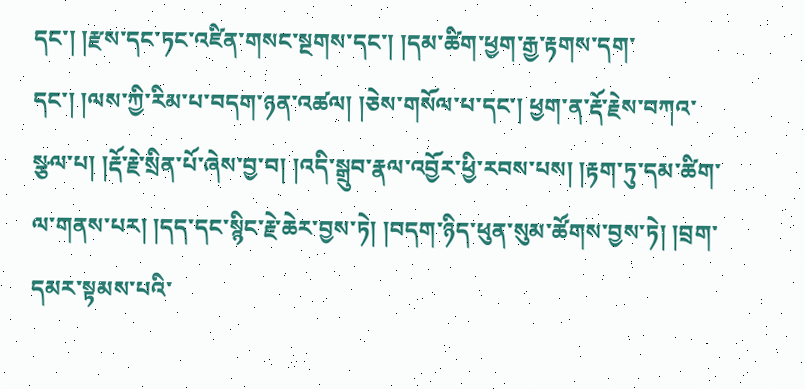དང་། །རྫས་དང་ཏང་འཛིན་གསང་སྔགས་དང་། །དམ་ཚིག་ཕྱག་རྒྱ་རྟགས་དག་དང་། །ལས་ཀྱི་རིམ་པ་བདག་ཉན་འཚལ། །ཅེས་གསོལ་པ་དང་། ཕྱག་ན་རྡོ་རྗེས་བཀའ་སྩལ་པ། །རྡོ་རྗེ་སྲིན་པོ་ཞེས་བྱ་བ། །འདི་སྒྲུབ་རྣལ་འབྱོར་ཕྱི་རབས་པས། །རྟག་ཏུ་དམ་ཚིག་ལ་གནས་པར། །དད་དང་སྙིང་རྗེ་ཆེར་བྱས་ཏེ། །བདག་ཉིད་ཕུན་སུམ་ཚོགས་བྱས་ཏེ། །བྲག་དམར་སྟམས་པའི་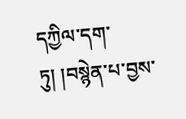དཀྱིལ་དག་ཏུ། །བསྙེན་པ་བྱས་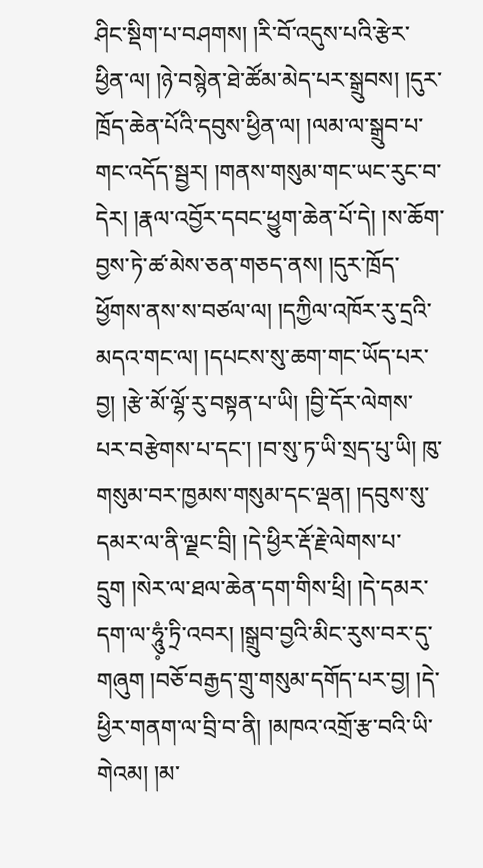ཤིང་སྡིག་པ་བཤགས། །རི་བོ་འདུས་པའི་རྩེར་ཕྱིན་ལ། །ཉེ་བསྙེན་ཐེ་ཚོམ་མེད་པར་སྒྲུབས། །དུར་ཁྲོད་ཆེན་པོའི་དབུས་ཕྱིན་ལ། །ལམ་ལ་སྒྲུབ་པ་གང་འདོད་སྦྱར། །གནས་གསུམ་གང་ཡང་རུང་བ་དེར། །རྣལ་འབྱོར་དབང་ཕྱུག་ཆེན་པོ་དེ། །ས་ཆོག་བྱས་ཏེ་ཚ་མེས་ཅན་གཅད་ནས། །དུར་ཁྲོད་ཕྱོགས་ནས་ས་བཙལ་ལ། །དཀྱིལ་འཁོར་རུ་དྲའི་མདའ་གང་ལ། །དཔངས་སུ་ཆག་གང་ཡོད་པར་བྱ། །རྩེ་མོ་ལྷོ་རུ་བསྟན་པ་ཡི། །བྱི་དོར་ལེགས་པར་བརྩེགས་པ་དང་། །བ་སུ་ཏ་ཡི་སྲད་པུ་ཡི། ཁུ་གསུམ་བར་ཁྱམས་གསུམ་དང་ལྡན། །དབུས་སུ་དམར་ལ་ནི་ལྗང་བྲི། །དེ་ཕྱིར་རྡོ་རྗེ་ལེགས་པ་དྲུག །སེར་ལ་ཐལ་ཆེན་དག་གིས་ཕྲི། །དེ་དམར་དག་ལ་ཧཱུཾ༷་ཏྲི་འབར། །སྒྲུབ་བྱའི་མིང་རུས་བར་དུ་གཞུག །བཅོ་བརྒྱད་གྲུ་གསུམ་དགོད་པར་བྱ། །དེ་ཕྱིར་གནག་ལ་བྲི་བ་ནི། །མཁའ་འགྲོ་རྩ་བའི་ཡི་གེའམ། །མ་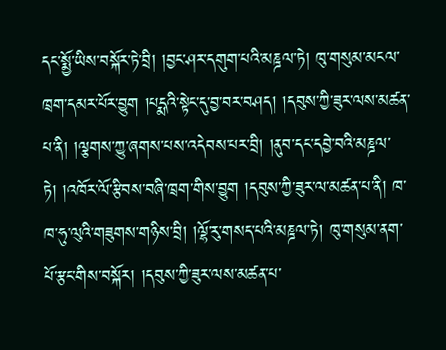དང་སྨྱོ་ཡིས་བསྐོར་ཏེ་བྲི། །བྱང་ཤར་དགུག་པའི་མཎྜལ་ཏེ། ཁུ་གསུམ་མངལ་ཁྲག་དམར་པོར་བྱུག །པདྨའི་སྟེང་དུ་བྱ་བར་བཤད། །དབུས་ཀྱི་ཟུར་ལས་མཚན་པ་ནི། །ལྕགས་ཀྱུ་ཞགས་པས་འདེབས་པར་བྲི། །ནུབ་དང་དབྱེ་བའི་མཎྜལ་ཏེ། །འཁོར་ལོ་རྩིབས་བཞི་ཁྲག་གིས་བྱུག །དབུས་ཀྱི་ཟུར་ལ་མཚན་པ་ནི། ཁ་ཁ་ཧུ་ལུའི་གཟུགས་གཉིས་བྲི། །ལྷོ་རུ་གསད་པའི་མཎྜལ་ཏེ། ཁུ་གསུམ་ནག་པོ་རྩང་གིས་བསྐོར། །དབུས་ཀྱི་ཟུར་ལས་མཚན་པ་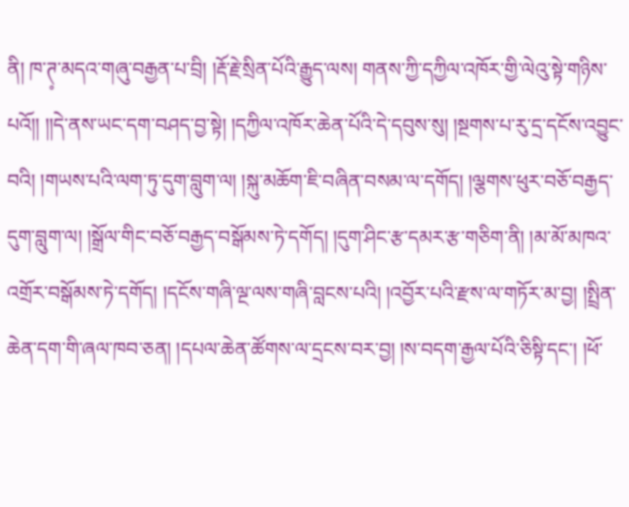ནི། ཁ་ཊ༷་མདའ་གཞུ་བརྒྱན་པ་བྲི། །རྡོ་རྗེ་སྲིན་པོའི་རྒྱུད་ལས། གནས་ཀྱི་དཀྱིལ་འཁོར་གྱི་ལེའུ་སྟེ་གཉིས་པའོ།། །།དེ་ནས་ཡང་དག་བཤད་བྱ་སྟེ། །དཀྱིལ་འཁོར་ཆེན་པོའི་དེ་དབུས་སུ། །སྔགས་པ་རུ་དྲ་དངོས་འབྱུང་བའི། །གཡས་པའི་ལག་ཏུ་དུག་བླུག་ལ། །སྐུ་མཆོག་ཇི་བཞིན་བསམ་ལ་དགོད། །ལྕགས་ཕུར་བཅོ་བརྒྱད་དུག་བླུག་ལ། །སྒྲོལ་གིང་བཅོ་བརྒྱད་བསྒོམས་ཏེ་དགོད། །དུག་ཤིང་རྩ་དམར་རྩ་གཅིག་ནི། །མ་མོ་མཁའ་འགྲོར་བསྒོམས་ཏེ་དགོད། །དངོས་གཞི་ལྔ་ལས་གཞི་བླངས་པའི། །འབྱོར་པའི་རྫས་ལ་གཏོར་མ་བྱ། །སྤྲིན་ཆེན་དག་གི་ཞལ་ཁབ་ཅན། །དཔལ་ཆེན་ཚོགས་ལ་དྲངས་བར་བྱ། །ས་བདག་རྒྱལ་པོའི་ཅིསྟི་དང་། །ཕོ་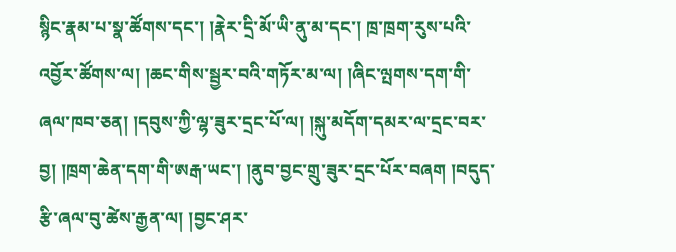སྙིང་རྣམ་པ་སྣ་ཚོགས་དང་། །རྣེར་དྲི་མོ་ཡི་ནུ་མ་དང་། ཁྲ་ཁྲག་རུས་པའི་འབྱོར་ཚོགས་ལ། །ཆང་གིས་སྦྱར་བའི་གཏོར་མ་ལ། །ཞིང་ལྤགས་དག་གི་ཞལ་ཁབ་ཅན། །དབུས་ཀྱི་ལྷ་ཟུར་དྲང་པོ་ལ། །སྐུ་མདོག་དམར་ལ་དྲང་བར་བྱ། །ཁྲག་ཆེན་དག་གི་ཨརྒ་ཡང་། །ནུབ་བྱང་གྲུ་ཟུར་དྲང་པོར་བཞག །བདུད་རྩི་ཞལ་བུ་ཚེས་རྒྱན་ལ། །བྱང་ཤར་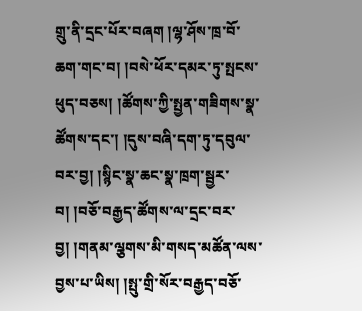གྲུ་ནི་དྲང་པོར་བཞག །ལྷ་ཤོས་ཁྲ་བོ་ཆག་གང་བ། །བསེ་ཕོར་དམར་ཏུ་སྤངས་ཕུད་བཅས། །ཚོགས་ཀྱི་སྤྱན་གཟིགས་སྣ་ཚོགས་དང་། །དུས་བཞི་དག་ཏུ་དབུལ་བར་བྱ། །སྙིང་སྣ་ཆང་སྣ་ཁྲག་སྦྱར་བ། །བཅོ་བརྒྱད་ཚོགས་ལ་དྲང་བར་བྱ། །གནམ་ལྕགས་མི་གསད་མཚོན་ལས་བྱས་པ་ཡིས། །སྤུ་གྲི་སོར་བརྒྱད་བཅོ་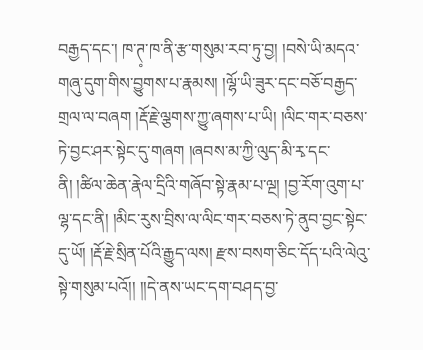བརྒྱད་དང་། ཁ་ཊ༷་ཁ་ནི་རྩ་གསུམ་རབ་ཏུ་བྱ། །བསེ་ཡི་མདའ་གཞུ་དུག་གིས་བྱུགས་པ་རྣམས། །ལྷོ་ཡི་ཟུར་དང་བཅོ་བརྒྱད་གྲལ་ལ་བཞག །རྡོ་རྗེ་ལྕགས་ཀྱུ་ཞགས་པ་ཡི། །ལིང་གར་བཅས་ཏེ་བྱང་ཤར་སྟེང་དུ་གཞག །ཞབས་མ་ཀྱི་ལུད་མི་རྭ་དང་ནི། །ཚིལ་ཆེན་རྣེལ་དྲིའི་གཞོབ་སྟེ་རྣམ་པ་ལྔ། །བྱ་རོག་འུག་པ་ལྷ་དང་ནི། །མིང་རུས་བྲིས་ལ་ལིང་གར་བཅས་ཏེ་ནུབ་བྱང་སྟེང་དུ་ཡོ། །རྡོ་རྗེ་སྲིན་པོའི་རྒྱུད་ལས། རྫས་བསག་ཅིང་དོད་པའི་ལེའུ་སྟེ་གསུམ་པའོ།། །།དེ་ནས་ཡང་དག་བཤད་བྱ་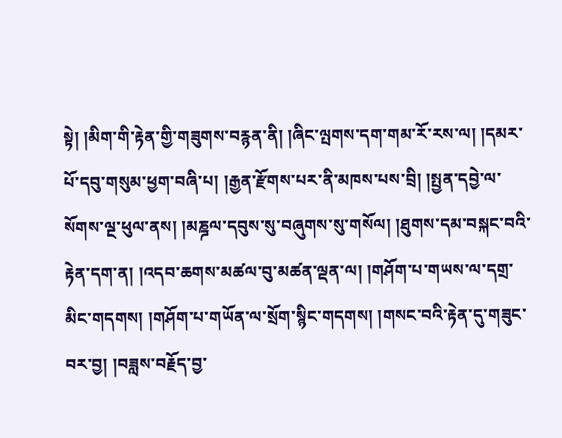སྟེ། །མིག་གི་རྟེན་གྱི་གཟུགས་བརྙན་ནི། །ཞིང་ལྤགས་དག་གམ་རོ་རས་ལ། །དམར་པོ་དབུ་གསུམ་ཕྱག་བཞི་པ། །རྒྱན་རྫོགས་པར་ནི་མཁས་པས་བྲི། །སྤྱན་དབྱེ་ལ་སོགས་ལྔ་ཕུལ་ནས། །མཎྜལ་དབུས་སུ་བཞུགས་སུ་གསོལ། །ཐུགས་དམ་བསྐང་བའི་རྟེན་དག་ན། །འདབ་ཆགས་མཚལ་བུ་མཚན་ལྡན་ལ། །གཤོག་པ་གཡས་ལ་དགྲ་མིང་གདགས། །གཤོག་པ་གཡོན་ལ་སྲོག་སྙིང་གདགས། །གསང་བའི་རྟེན་དུ་གཟུང་བར་བྱ། །བཟླས་བརྗོད་བྱ་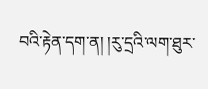བའི་རྟེན་དག་ན། །རུ་དྲའི་ལག་ཐུར་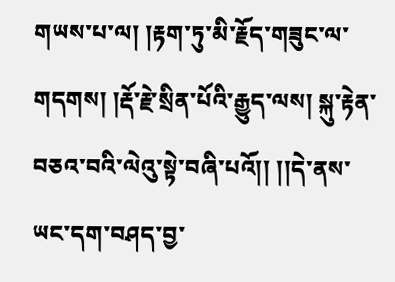གཡས་པ་ལ། །རྟག་ཏུ་མི་རྗོད་གཟུང་ལ་གདགས། །རྡོ་རྗེ་སྲིན་པོའི་རྒྱུད་ལས། སྐུ་རྟེན་བཅའ་བའི་ལེའུ་སྟེ་བཞི་པའོ།། །།དེ་ནས་ཡང་དག་བཤད་བྱ་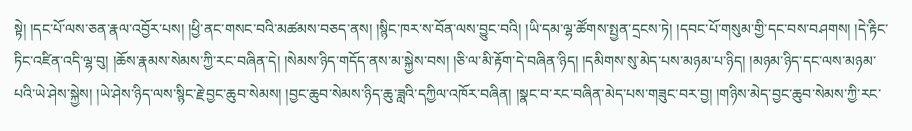སྟེ། །དང་པོ་ལས་ཅན་རྣལ་འབྱོར་པས། །ཕྱི་ནང་གསང་བའི་མཚམས་བཅད་ནས། །སྙིང་ཁར་ས་བོན་ལས་བྱུང་བའི། །ཡི་དམ་ལྷ་ཚོགས་སྤྱན་དྲངས་ཏེ། །དབང་པོ་གསུམ་གྱི་དང་བས་བཤགས། །དེ་རྟིང་ཏིང་འཛིན་འདི་ལྷ་བུ། །ཆོས་རྣམས་སེམས་ཀྱི་རང་བཞིན་དེ། །སེམས་ཉིད་གདོད་ནས་མ་སྐྱེས་བས། །ཅི་ལ་མི་རྟོག་དེ་བཞིན་ཉིད། །དམིགས་སུ་མེད་པས་མཉམ་པ་ཉིད། །མཉམ་ཉིད་དང་ལས་མཉམ་པའི་ཡེ་ཤེས་སྐྱེས། །ཡེ་ཤེས་ཉིད་ལས་སྙིང་རྗེ་བྱང་ཆུབ་སེམས། །བྱང་ཆུབ་སེམས་ཉིད་ཆུ་ཟླའི་དཀྱིལ་འཁོར་བཞིན། །སྣང་བ་རང་བཞིན་མེད་པས་གཟུང་བར་བྱ། །གཉིས་མེད་བྱང་ཆུབ་སེམས་ཀྱི་རང་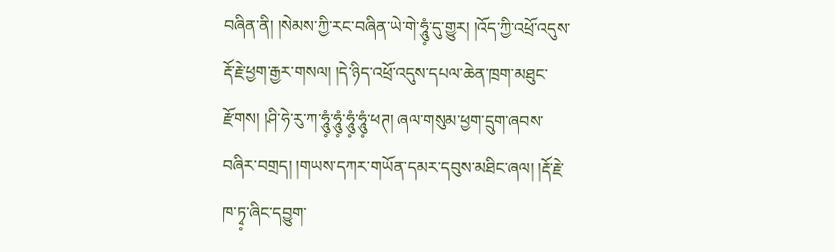བཞིན་ནི། །སེམས་ཀྱི་རང་བཞིན་ཡེ་གེ་ཧཱུཾ༷་དུ་གྱུར། །འོད་ཀྱི་འཕྲོ་འདུས་རྡོ་རྗེ་ཕྱག་རྒྱར་གསལ། །དེ་ཉིད་འཕྲོ་འདུས་དཔལ་ཆེན་ཁྲག་མཐུང་རྫོགས། །ཤི་ཧེ་རུ་ཀ་ཧཱུཾ༷་ཧཱུཾ༷་ཧཱུཾ༷་ཧཱུཾ༷་ཕཊ། ཞལ་གསུམ་ཕྱག་དྲུག་ཞབས་བཞིར་བགྲད། །གཡས་དཀར་གཡོན་དམར་དབུས་མཐིང་ཞལ། །རྡོ་རྗེ་ཁ་ཏྭ༷་ཞིང་དབྱུག་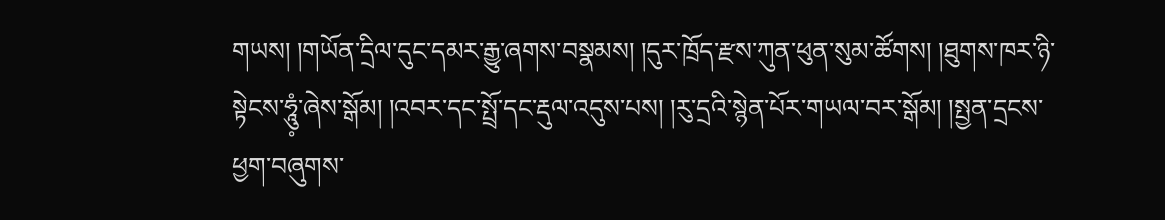གཡས། །གཡོན་དྲིལ་དུང་དམར་རྒྱུ་ཞགས་བསྣམས། །དུར་ཁྲོད་རྫས་ཀུན་ཕུན་སུམ་ཚོགས། །ཐུགས་ཁར་ཉི་སྟེངས་ཧཱུཾ༷་ཞེས་སྒོམ། །འབར་དང་སྤྲོ་དང་རྡུལ་འདུས་པས། །རུ་དྲའི་སྙེན་པོར་གཡལ་བར་སྒོམ། །སྤྱན་དྲངས་ཕྱག་བཞུགས་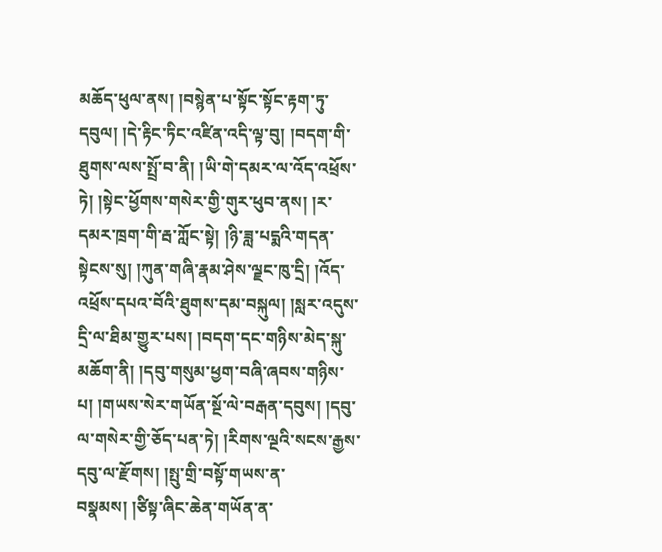མཆོད་ཕུལ་ནས། །བསྙེན་པ་སྟོང་སྟོང་རྟག་ཏུ་དབུལ། །དེ་རྟིང་ཏིང་འཛིན་འདི་ལྟ་བུ། །བདག་གི་ཐུགས་ལས་སྤྲོ་བ་ནི། །ཡི་གེ་དམར་ལ་འོད་འཕྲོས་ཏེ། །སྟེང་ཕྱོགས་གསེར་གྱི་གུར་ཕུབ་ནས། །ར་དམར་ཁྲག་གི་རྦ་ཀློང་སྟེ། །ཉི་ཟླ་པདྨའི་གདན་སྟེངས་སུ། །ཀུན་གཞི་རྣམ་ཤེས་ལྗང་ཁུ་དྲི། །འོད་འཕྲོས་དཔའ་བོའི་ཐུགས་དམ་བསྐུལ། །སླར་འདུས་དྲི་ལ་ཐིམ་གྱུར་པས། །བདག་དང་གཉིས་མེད་སྐུ་མཆོག་ནི། །དབུ་གསུམ་ཕྱག་བཞི་ཞབས་གཉིས་པ། །གཡས་སེར་གཡོན་སྔོ་ལེ་བརྒན་དབུས། །དབུ་ལ་གསེར་གྱི་ཅོད་པན་ཏེ། །རིགས་ལྔའི་སངས་རྒྱས་དབུ་ལ་རྫོགས། །སྤུ་གྲི་བསྟོ་གཡས་ན་བསྣམས། །ཙིསྟ་ཞིང་ཆེན་གཡོན་ན་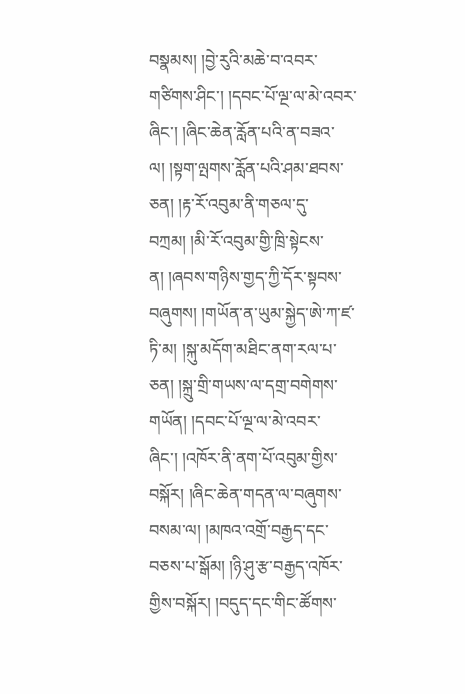བསྣམས། །བྱེ་རུའི་མཆེ་བ་འབར་གཙིགས་ཤིང་། །དབང་པོ་ལྔ་ལ་མེ་འབར་ཞིང་། །ཞིང་ཆེན་རློན་པའི་ན་བཟའ་ལ། །སྟག་ལྤགས་རློན་པའི་ཤམ་ཐབས་ཅན། །རྟ་རོ་འབུམ་ནི་གཅལ་དུ་བཀྲམ། །མི་རོ་འབུམ་གྱི་ཁྲི་སྟེངས་ན། །ཞབས་གཉིས་གྱད་ཀྱི་དོར་སྟབས་བཞུགས། །གཡོན་ན་ཡུམ་སྐྱེད་ཨེ་ཀ་ཛ་ཏི་མ། །སྐུ་མདོག་མཐིང་ནག་རལ་པ་ཅན། །སྐྲུ་གྲི་གཡས་ལ་དགྲ་བགེགས་གཡོན། །དབང་པོ་ལྔ་ལ་མེ་འབར་ཞིང་། །འཁོར་ནི་ནག་པོ་འབུམ་གྱིས་བསྐོར། །ཞིང་ཆེན་གདན་ལ་བཞུགས་བསམ་ལ། །མཁའ་འགྲོ་བརྒྱད་དང་བཅས་པ་སྒོམ། །ཉི་ཤུ་རྩ་བརྒྱད་འཁོར་གྱིས་བསྐོར། །བདུད་དང་གིང་ཚོགས་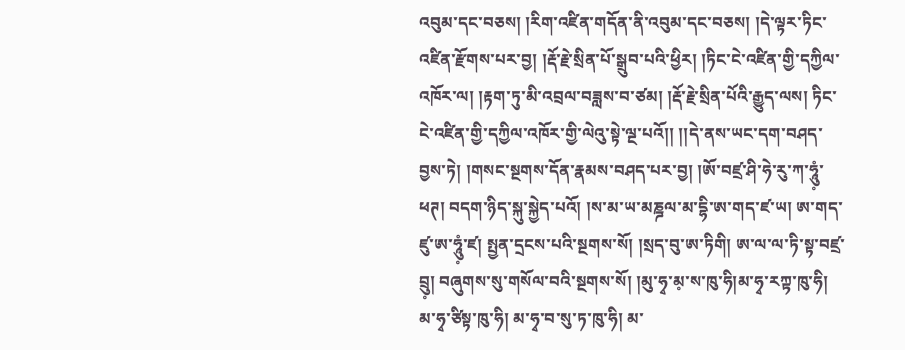འབུམ་དང་བཅས། །རིག་འཛིན་གདོན་ནི་འབུམ་དང་བཅས། །དེ་ལྟར་ཏིང་འཛིན་རྫོགས་པར་བྱ། །རྡོ་རྗེ་སྲིན་པོ་སྒྲུབ་པའི་ཕྱིར། །ཏིང་ངེ་འཛིན་གྱི་དཀྱིལ་འཁོར་ལ། །རྟག་ཏུ་མི་འབྲལ་བཟླས་བ་ཙམ། །རྡོ་རྗེ་སྲིན་པོའི་རྒྱུད་ལས། ཏིང་ངེ་འཛིན་གྱི་དཀྱིལ་འཁོར་གྱི་ལེའུ་སྟེ་ལྔ་པའོ།། །།དེ་ནས་ཡང་དག་བཤད་བྱས་ཏེ། །གསང་སྔགས་དོན་རྣམས་བཤད་པར་བྱ། །ཨོ་བཛྲ་ཤི་ཧེ་རུ་ཀ་ཧཱུཾ༷་ཕཊ། བདག་ཉིད་སྐུ་སྐྱེད་པའོ། །ས་མ་ཡ་མཎྜལ་མ་དྷི་ཨ་གད་ཛ་ཡ། ཨ་གད་ཛུ་ཨ་ཧཱུཾ༷་ཛ། སྤྱན་དྲངས་པའི་སྔགས་སོ། །སྲད་བུ་ཨ་ཏིགི། ཨ་ལ་ལ་ཏི་སྟ་བཛྲ་བྲུ༷། བཞུགས་སུ་གསོལ་བའི་སྔགས་སོ། །མུ་ཧྭ་མ༷་ས་ཁུ་ཧི།མ་ཧྭ་རཀྟ་ཁུ་ཧི། མ་ཧྭ་ཙིསྟ་ཁུ་ཧི། མ་ཧྭ་བ་སུ་ཏ་ཁུ་ཧི། མ་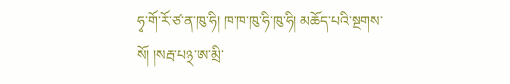ཧྭ་གོ་རོ་ཙ་ན་ཁུ་ཧི། ཁ་ཁ་ཁུ་ཧི་ཁུ་ཧི། མཆོད་པའི་སྔགས་སོ། །སརྦ་པ྅་ཨ་མྲི་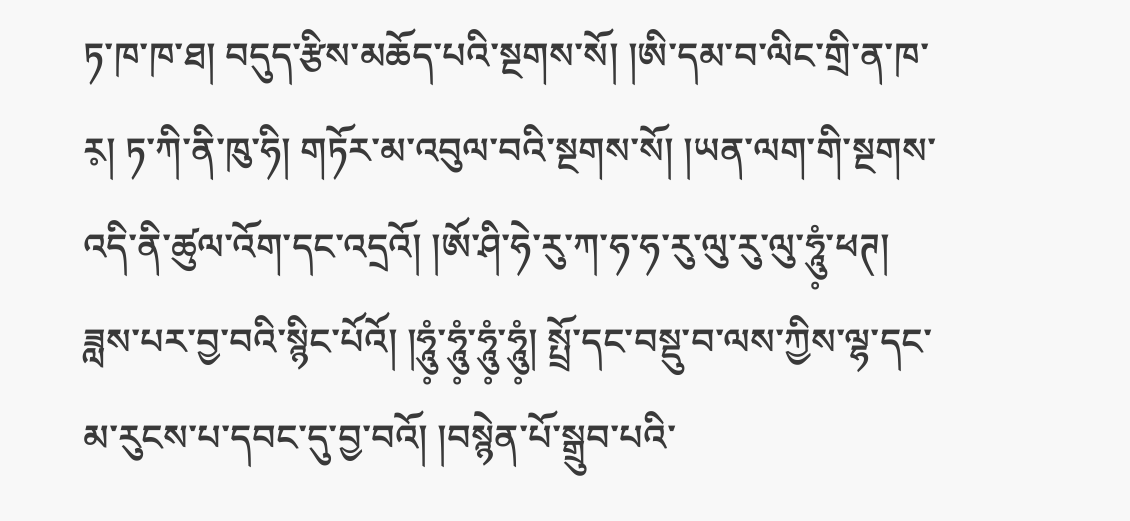ཏ་ཁ་ཁ་ཐ། བདུད་རྩིས་མཆོད་པའི་སྔགས་སོ། །ཨི་དམ་བ་ལིང་གྲི་ན་ཁ་ར༷། ཏ་ཀི་ནི་ཁུ་ཧི། གཏོར་མ་འབུལ་བའི་སྔགས་སོ། །ཡན་ལག་གི་སྔགས་འདི་ནི་ཚུལ་འོག་དང་འདྲའོ། །ཨོ་ཤི་ཧེ་རུ་ཀ་ཧ་ཧ་རུ་ལུ་རུ་ལུ་ཧཱུཾ༷་ཕཊ། ཟླས་པར་བྱ་བའི་སྙིང་པོའོ། །ཧཱུཾ༷་ཧཱུཾ༷་ཧཱུཾ༷་ཧཱུཾ༷། སྤྲོ་དང་བསྡུ་བ་ལས་ཀྱིས་ལྷ་དང་མ་རུངས་པ་དབང་དུ་བྱ་བའོ། །བསྙེན་པོ་སྒྲུབ་པའི་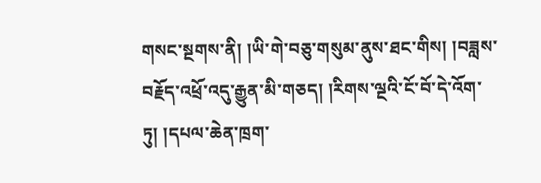གསང་སྔགས་ནི། །ཡི་གེ་བཅུ་གསུམ་ནུས་ཐང་གིས། །བཟླས་བརྗོད་འཕྲོ་འདུ་རྒྱུན་མི་གཅད། །རིགས་ལྔའི་ངོ་བོ་དེ་འོག་ཏུ། །དཔལ་ཆེན་ཁྲག་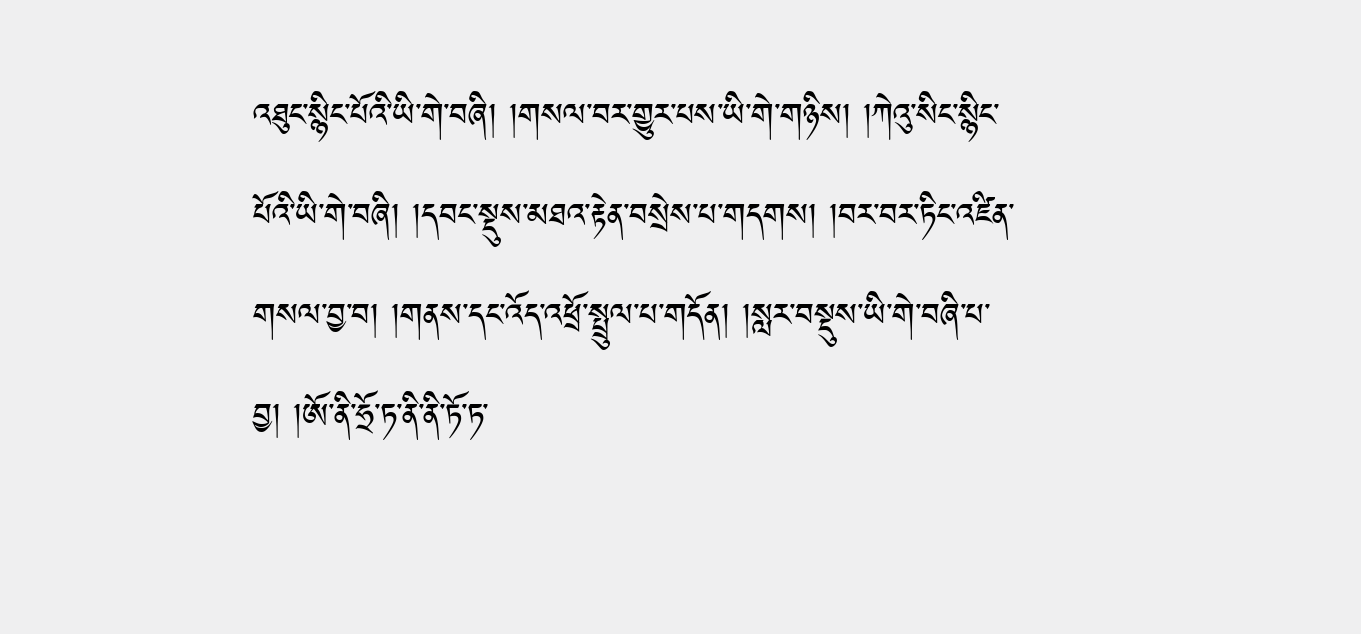འཐུང་སྙིང་པོའི་ཡི་གེ་བཞི། །གསལ་བར་གྱུར་པས་ཡི་གེ་གཉིས། །ཀེའུ་སིང་སྙིང་པོའི་ཡི་གེ་བཞི། །དབང་སྡུས་མཐའ་རྟེན་བསྲེས་པ་གདགས། །བར་བར་ཏིང་འཛིན་གསལ་བྱ་བ། །གནས་དང་འོད་འཕྲོ་སྤྲུལ་པ་གདོན། །སླར་བསྡུས་ཡི་གེ་བཞི་པ་བྱ། །ཨོ་ནི་ཧྲོ་ཏ་ནི་ནི་ཏོ་ཏ་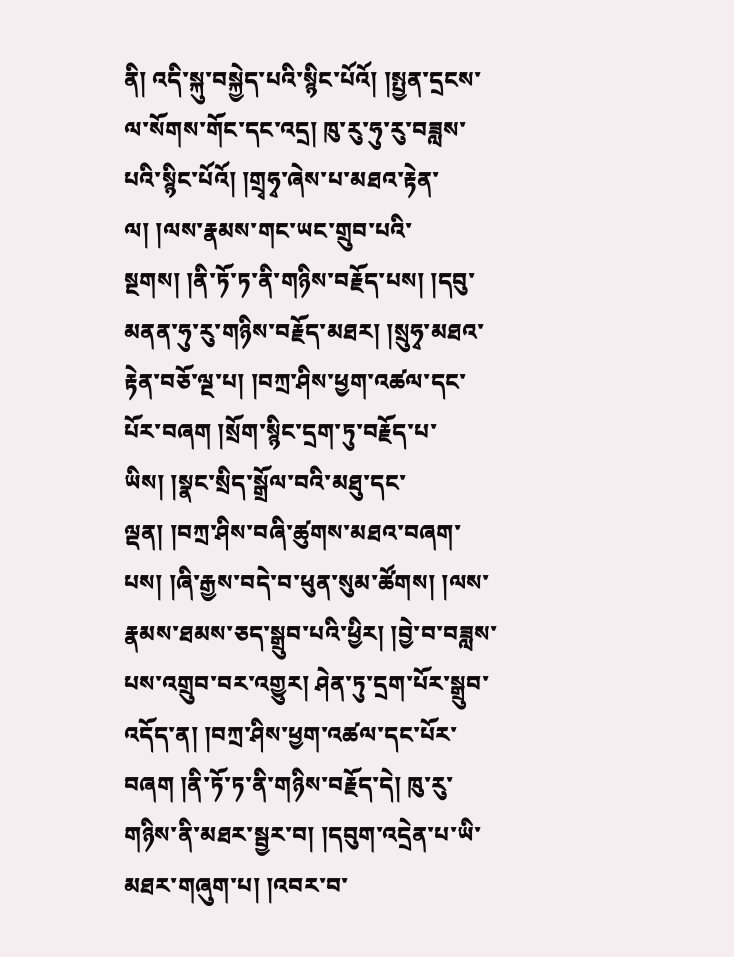ནི། འདི་སྐུ་བསྐྱེད་པའི་སྙིང་པོའོ། །སྤྱན་དྲངས་ལ་སོགས་གོང་དང་འདྲ། ཁུ་རུ་ཧུ་རུ་བཟླས་པའི་སྙིང་པོའོ། །གྲྭཧྭ་ཞེས་པ་མཐའ་རྟེན་ལ། །ལས་རྣམས་གང་ཡང་གྲུབ་པའི་སྔགས། །ནི་ཏོ་ཏ་ནི་གཉིས་བརྗོད་པས། །དབུ་མནན་ཧུ་རུ་གཉིས་བརྗོད་མཐར། །སྲུཧྭ་མཐའ་རྟེན་བཅོ་ལྔ་པ། །བཀྲ་ཤིས་ཕྱག་འཚལ་དང་པོར་བཞག །སྲོག་སྙིང་དྲག་ཏུ་བརྗོད་པ་ཡིས། །སྣང་སྲིད་སྒྲོལ་བའི་མཐུ་དང་ལྡན། །བཀྲ་ཤིས་བཞི་ཚུགས་མཐའ་བཞག་པས། །ཞི་རྒྱས་བདེ་བ་ཕུན་སུམ་ཚོགས། །ལས་རྣམས་ཐམས་ཅད་སྒྲུབ་པའི་ཕྱིར། །བྱེ་བ་བཟླས་པས་འགྲུབ་བར་འགྱུར། ཤེན་ཏུ་དྲག་པོར་སྒྲུབ་འདོད་ན། །བཀྲ་ཤིས་ཕྱག་འཚལ་དང་པོར་བཞག །ནི་ཏོ་ཏ་ནི་གཉིས་བརྗོད་དེ། ཁུ་རུ་གཉིས་ནི་མཐར་སྦྱར་བ། །དབུག་འདྲེན་པ་ཡི་མཐར་གཞུག་པ། །འབར་བ་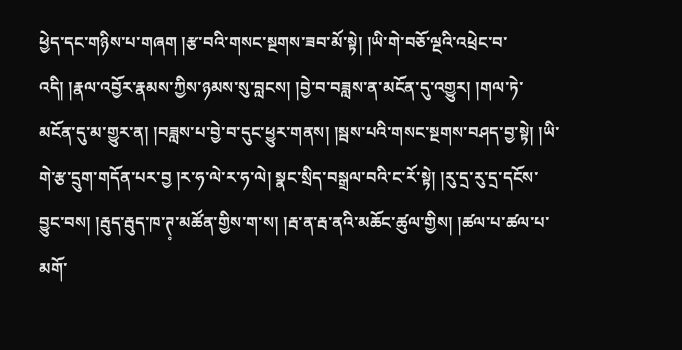ཕྱེད་དང་གཉིས་པ་གཞག །རྩ་བའི་གསང་སྔགས་ཟབ་མོ་སྟེ། །ཡི་གེ་བཅོ་ལྔའི་འཕྲེང་བ་འདི། །རྣལ་འབྱོར་རྣམས་ཀྱིས་ཉམས་སུ་བླངས། །བྱེ་བ་བཟླས་ན་མངོན་དུ་འགྱུར། །གལ་ཏེ་མངོན་དུ་མ་གྱུར་ན། །བཟླས་པ་བྱེ་བ་དུང་ཕྱུར་གནས། །སྦས་པའི་གསང་སྔགས་བཤད་བྱ་སྟེ། །ཡི་གེ་རྩ་དྲུག་གདོན་པར་བྱ །ར་ཧ་ལེ་ར་ཧ་ལེ། སྣང་སྲིད་བསྒྲལ་བའི་ང་རོ་སྟེ། །རུ་དྲ་རུ་དྲ་དངོས་བྱུང་བས། །རྦུད་རྦུད་ཁ་ཊ༷་མཚོན་གྱིས་ག་ས། །རྦ་ན་རྦ་ནའི་མཆོང་ཚུལ་གྱིས། །ཚལ་པ་ཚལ་པ་མགོ་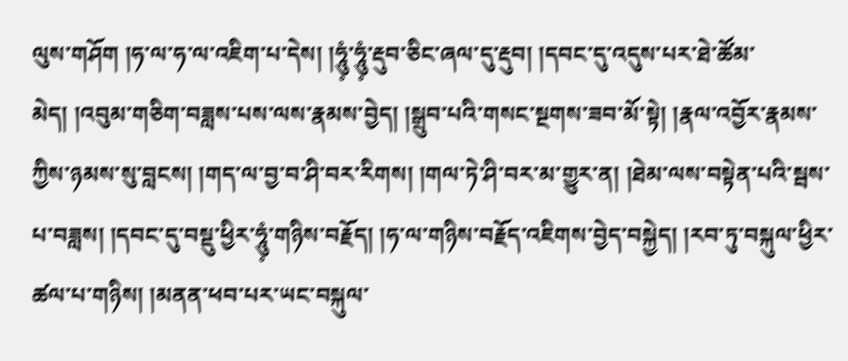ལུས་གཤོག །ཧ་ལ་ཧ་ལ་འཇིག་པ་དེས། །ཧཱུཾ༷་ཧཱུཾ༷་རྡུབ་ཅིང་ཞལ་དུ་རྡུབ། །དབང་དུ་འདུས་པར་ཐེ་ཚོམ་མེད། །འབུམ་གཅིག་བཟླས་པས་ལས་རྣམས་བྱེད། །སྒྲུབ་པའི་གསང་སྔགས་ཟབ་མོ་སྟེ། །རྣལ་འབྱོར་རྣམས་ཀྱིས་ཉམས་སུ་བླངས། །གད་ལ་བྱ་བ་ཤི་བར་རིགས། །གལ་ཏེ་ཤི་བར་མ་གྱུར་ན། །ཐེམ་ལས་བསྟེན་པའི་སྦས་པ་བཟླས། །དབང་དུ་བསྡུ་ཕྱིར་ཧཱུཾ༷་གཉིས་བརྗོད། །ཧ་ལ་གཉིས་བརྗོད་འཇིགས་བྱེད་བསྐྱེད། །རབ་ཏུ་བསྐུལ་ཕྱིར་ཚལ་པ་གཉིས། །མནན་ཕབ་པར་ཡང་བསྐུལ་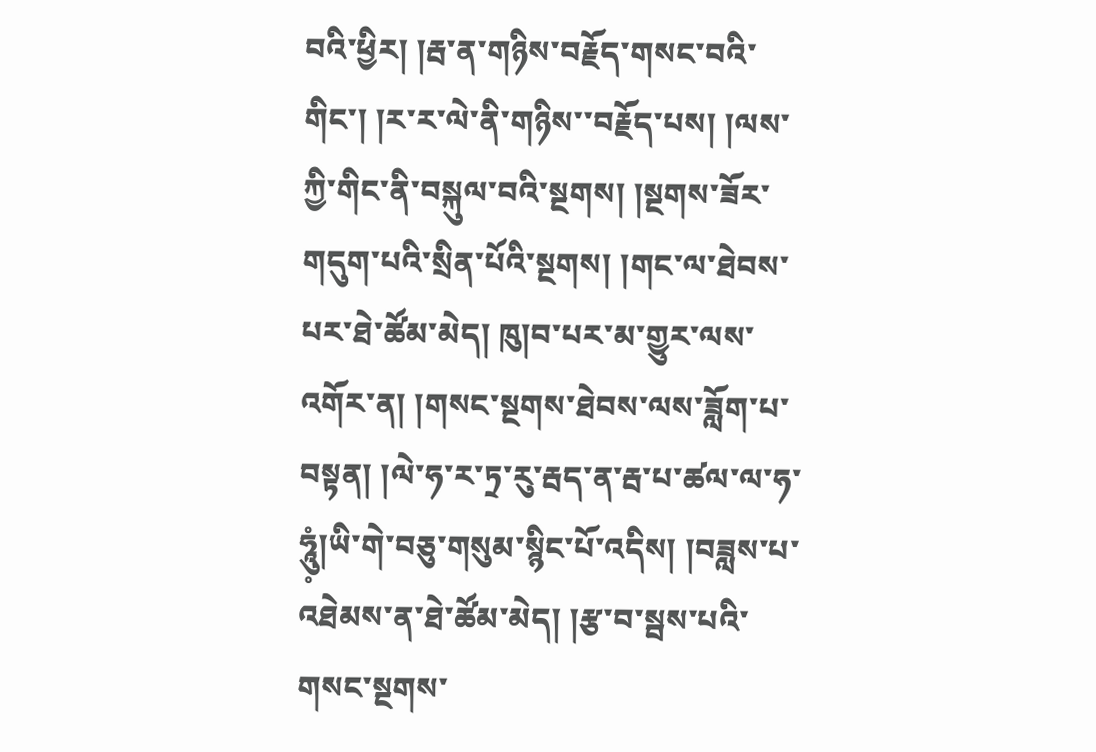བའི་ཕྱིར། །རྦ་ན་གཉིས་བརྗོད་གསང་བའི་གིང་། །ར་ར་ལེ་ནི་གཉིས་་བརྗོད་པས། །ལས་ཀྱི་གིང་ནི་བསྐུལ་བའི་སྔགས། །སྔགས་ཟོར་གདུག་པའི་སྲིན་པོའི་སྔགས། །གང་ལ་ཐེབས་པར་ཐེ་ཚོམ་མེད། ཁུ།བ་པར་མ་གྱུར་ལས་འགོར་ན། །གསང་སྔགས་ཐེབས་ལས་ཟློག་པ་བསྟན། །ལེ་ཧ་ར་ཏྲ་རུ་རྦད་ན་རྦ་པ་ཚལ་ལ་ཧ་ཧཱུཾ༷།ཡི་གེ་བཅུ་གསུམ་སྙིང་པོ་འདིས། །བཟླས་པ་འཐེམས་ན་ཐེ་ཚོམ་མེད། །རྩ་བ་སྦས་པའི་གསང་སྔགས་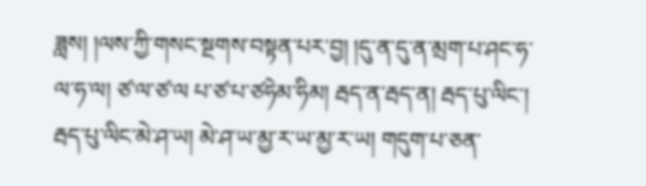ཟླས། །ལས་ཀྱི་གསང་སྔགས་བསྟན་པར་བྱ། །དུ་ན་དུ་ན་མྲག་པ་ཤང་ཧ་ལ་ཧ་ལ། ཙ་ལ་ཙ་ལ པ་ཙ་པ་ཙཧེམ་ཧིམ། རྦད་ན་རྦད་ན། རྦད་པུ་ལིང་། རྦད་པུ་ལིང་མེ་ཤ་ཡ། མེ་ཤ་ཡ་མྱ་ར་ཡ་མྱ་ར་ཡ། གདུག་པ་ཅན་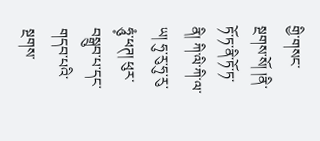གྱི་གསང་སྔགས་སོ། །ནི་ཏོ་ཏ་ནི་ཏོ་ཏ་ནི། ཀི་ལི་ཀི་ལ་ཡ། ཧུ་རུ་ཧུ་རུ་ཧཱུཾ༷་ཕཊ། ཕུར་བསྒྲུབ་པ་དང་གདབ་པའི་སྔགས་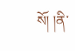སོ། །ནི་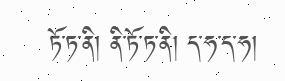ཏོ་ཏ་ནི། ནི་ཏོ་ཏ་ནི། ད་ཧ་ད་ཧ།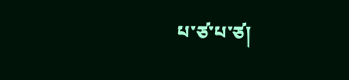པ་ཙ་པ་ཙ།